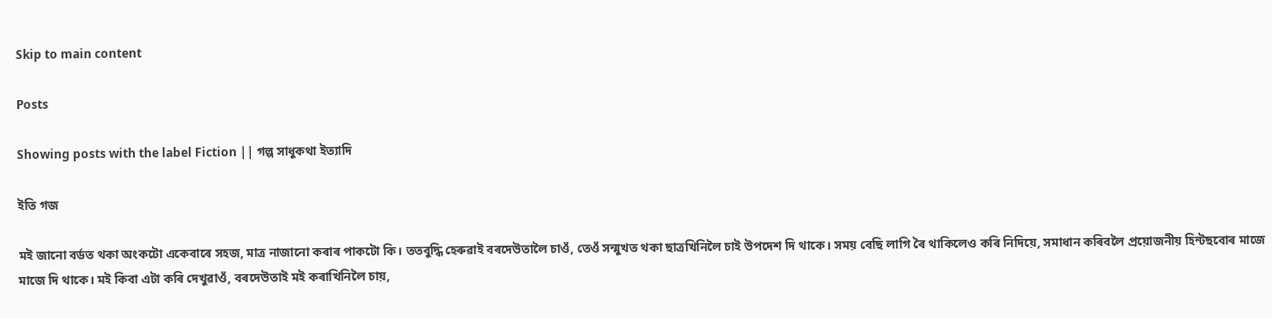Skip to main content

Posts

Showing posts with the label Fiction || গল্প সাধুকথা ইত্যাদি

ইতি গজ

মই জানো বৰ্ডত থকা অংকটো একেবাৰে সহজ, মাত্ৰ নাজানো কৰাৰ পাকটো কি। ততবুদ্ধি হেৰুৱাই বৰদেউতালৈ চাওঁ, তেওঁ সন্মুখত থকা ছাত্ৰখিনিলৈ চাই উপদেশ দি থাকে। সময় বেছি লাগি ৰৈ থাকিলেও কৰি নিদিয়ে, সমাধান কৰিবলৈ প্ৰয়োজনীয় হিন্টছবোৰ মাজে মাজে দি থাকে। মই কিবা এটা কৰি দেখুৱাওঁ, বৰদেউতাই মই কৰাখিনিলৈ চায়,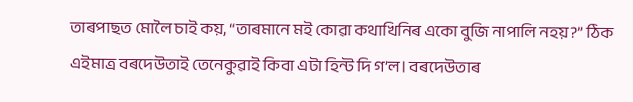তাৰপাছত মোলৈ চাই কয়, “তাৰমানে মই কোৱা কথাখিনিৰ একো বুজি নাপালি নহয়?” ঠিক এইমাত্ৰ বৰদেউতাই তেনেকুৱাই কিবা এটা হিন্ট দি গ’ল। বৰদেউতাৰ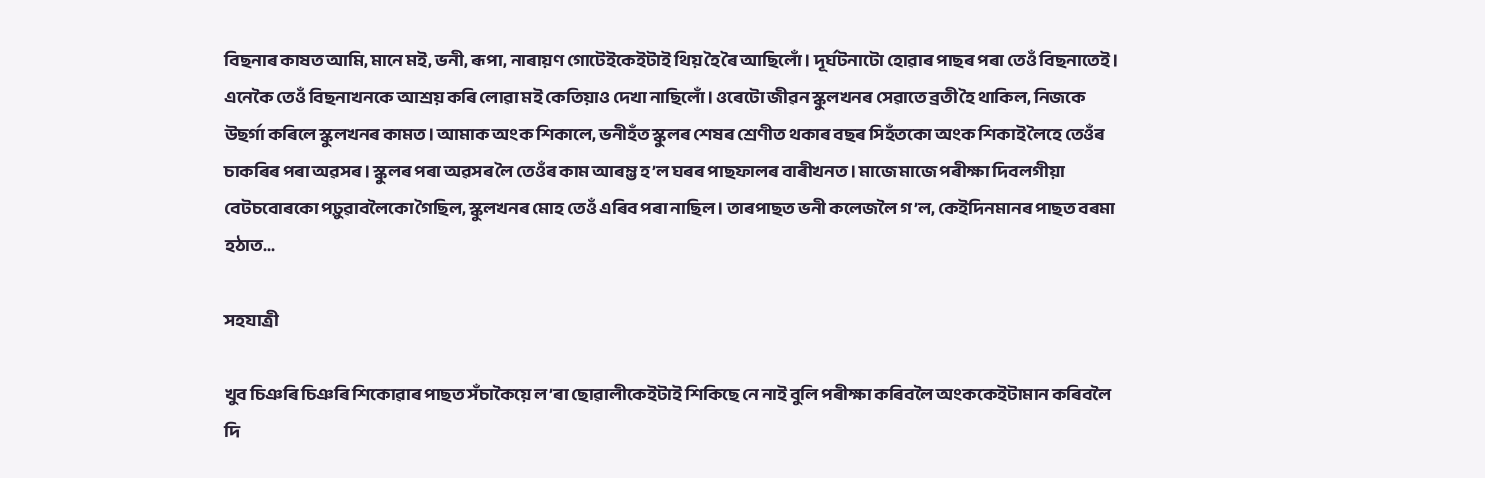বিছনাৰ কাষত আমি, মানে মই, ভনী, ৰূপা, নাৰায়ণ গোটেইকেইটাই থিয় হৈ ৰৈ আছিলোঁ। দূৰ্ঘটনাটো হোৱাৰ পাছৰ পৰা তেওঁ বিছনাতেই। এনেকৈ তেওঁ বিছনাখনকে আশ্ৰয় কৰি লোৱা মই কেতিয়াও দেখা নাছিলোঁ। ওৰেটো জীৱন স্কুলখনৰ সেৱাতে ব্ৰতী হৈ থাকিল, নিজকে উছৰ্গা কৰিলে স্কুলখনৰ কামত। আমাক অংক শিকালে, ভনীহঁত স্কুলৰ শেষৰ শ্ৰেণীত থকাৰ বছৰ সিহঁতকো অংক শিকাই লৈহে তেওঁৰ চাকৰিৰ পৰা অৱসৰ। স্কুলৰ পৰা অৱসৰ লৈ তেওঁৰ কাম আৰম্ভ হ’ল ঘৰৰ পাছফালৰ বাৰীখনত। মাজে মাজে পৰীক্ষা দিবলগীয়া বেটচবোৰকো পঢ়ুৱাবলৈকো গৈছিল, স্কুলখনৰ মোহ তেওঁ এৰিব পৰা নাছিল। তাৰপাছত ভনী কলেজলৈ গ’ল, কেইদিনমানৰ পাছত বৰমা হঠাত...

সহযাত্ৰী

খুব চিঞৰি চিঞৰি শিকোৱাৰ পাছত সঁচাকৈয়ে ল’ৰা ছোৱালীকেইটাই শিকিছে নে নাই বুলি পৰীক্ষা কৰিবলৈ অংককেইটামান কৰিবলৈ দি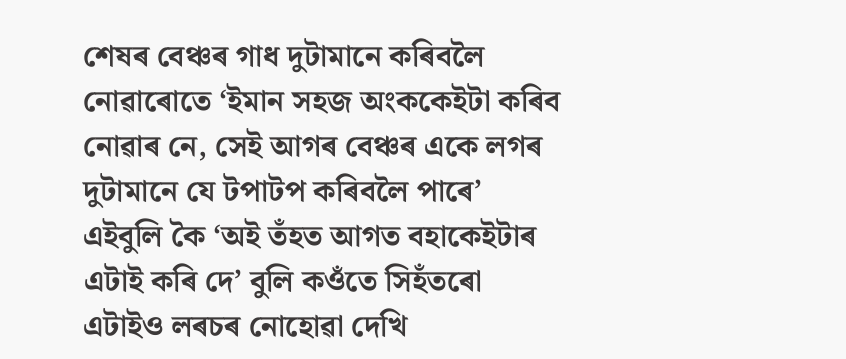শেষৰ বেঞ্চৰ গাধ দুটামানে কৰিবলৈ নোৱাৰোতে ‘ইমান সহজ অংককেইটা কৰিব নোৱাৰ নে, সেই আগৰ বেঞ্চৰ একে লগৰ দুটামানে যে টপাটপ কৰিবলৈ পাৰে’ এইবুলি কৈ ‘অই তঁহত আগত বহাকেইটাৰ এটাই কৰি দে’ বুলি কওঁতে সিহঁতৰো এটাইও লৰচৰ নোহোৱা দেখি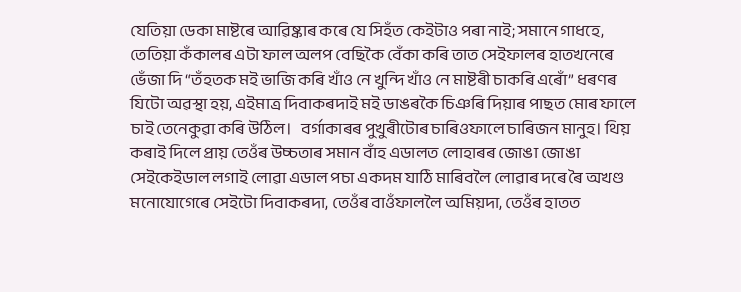যেতিয়া ডেকা মাষ্টৰে আৱিষ্কাৰ কৰে যে সিহঁত কেইটাও পৰা নাই; সমানে গাধহে, তেতিয়া কঁকালৰ এটা ফাল অলপ বেছিকৈ বেঁকা কৰি তাত সেইফালৰ হাতখনেৰে ভেঁজা দি “তঁহতক মই ভাজি কৰি খাঁও নে খুন্দি খাঁও নে মাষ্টৰী চাকৰি এৰোঁ” ধৰণৰ যিটো অৱস্থা হয়, এইমাত্ৰ দিবাকৰদাই মই ডাঙৰকৈ চিঞৰি দিয়াৰ পাছত মোৰ ফালে চাই তেনেকুৱা কৰি উঠিল।   বৰ্গাকাৰৰ পুখুৰীটোৰ চাৰিওফালে চাৰিজন মানুহ। থিয় কৰাই দিলে প্ৰায় তেওঁৰ উচ্চতাৰ সমান বাঁহ এডালত লোহাৰৰ জোঙা জোঙা সেইকেইডাল লগাই লোৱা এডাল পচা একদম যাঠি মাৰিবলৈ লোৱাৰ দৰে ৰৈ অখণ্ড মনোযোগেৰে সেইটো দিবাকৰদা, তেওঁৰ বাওঁফাললৈ অমিয়দা, তেওঁৰ হাতত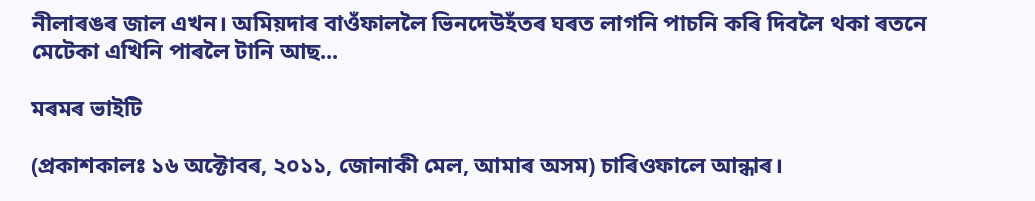নীলাৰঙৰ জাল এখন। অমিয়দাৰ বাওঁফাললৈ ভিনদেউহঁতৰ ঘৰত লাগনি পাচনি কৰি দিবলৈ থকা ৰতনে মেটেকা এখিনি পাৰলৈ টানি আছ...

মৰমৰ ভাইটি

(প্ৰকাশকালঃ ১৬ অক্টোবৰ, ২০১১, জোনাকী মেল, আমাৰ অসম) চাৰিওফালে আন্ধাৰ।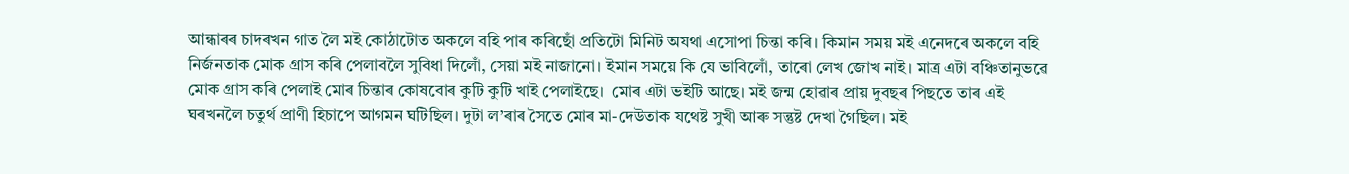আন্ধাৰৰ চাদৰখন গাত লৈ মই কোঠাটোত অকলে বহি পাৰ কৰিছোঁ প্ৰতিটো মিনিট অযথা এসোপা চিন্তা কৰি। কিমান সময় মই এনেদৰে অকলে বহি নিৰ্জনতাক মোক গ্ৰাস কৰি পেলাবলৈ সুবিধা দিলোঁ, সেয়া মই নাজানো। ইমান সময়ে কি যে ভাবিলোঁ, তাৰো লেখ জোখ নাই। মাত্ৰ এটা বঞ্চিতানুভৱে মোক গ্ৰাস কৰি পেলাই মোৰ চিন্তাৰ কোষবোৰ কুটি কুটি খাই পেলাইছে।  মোৰ এটা ভইটি আছে। মই জন্ম হোৱাৰ প্ৰায় দুবছৰ পিছতে তাৰ এই ঘৰখনলৈ চতুৰ্থ প্ৰাণী হিচাপে আগমন ঘটিছিল। দুটা ল’ৰাৰ সৈতে মোৰ মা-দেউতাক যথেষ্ট সুখী আৰু সন্তুষ্ট দেখা গৈছিল। মই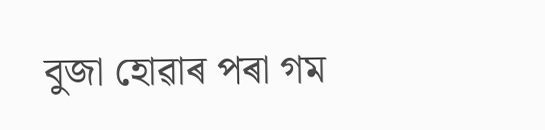বুজা হোৱাৰ পৰা গম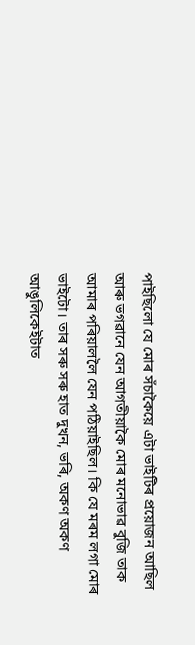পাইছিলো যে মোৰ সঁচাকৈয়ে এটা ভাইটিৰ প্ৰয়োজন আছিল আৰু ভগৱানে যেন আগতীয়াকৈ মোৰ মনোভাৱ বুজি তাক আমাৰ পৰিয়াললৈ যেন পঠিয়াইছিল। কি যে মৰম লগা মোৰ ভাইটো। তাৰ সৰু সৰু হাত দুখন, ভৰি, অকণ অকণ আঙুলিকেইটাত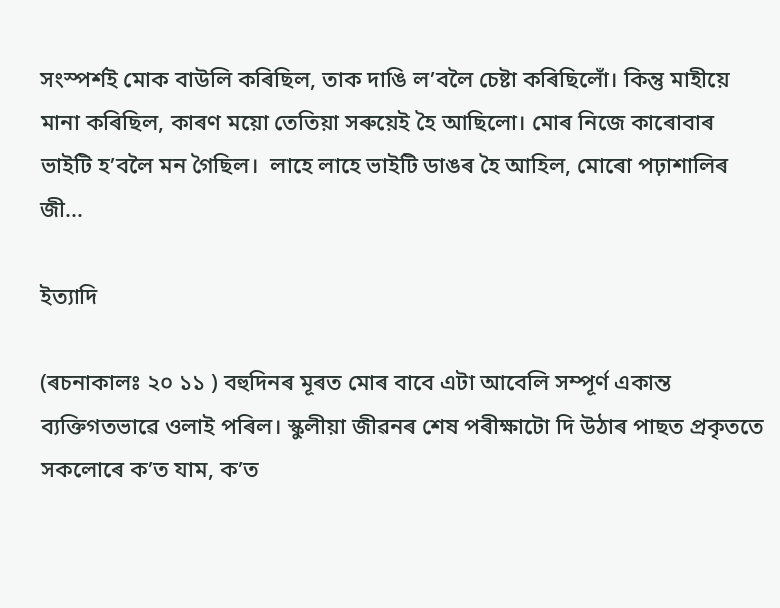সংস্পৰ্শই মোক বাউলি কৰিছিল, তাক দাঙি ল’বলৈ চেষ্টা কৰিছিলোঁ। কিন্তু মাহীয়ে মানা কৰিছিল, কাৰণ ময়ো তেতিয়া সৰুয়েই হৈ আছিলো। মোৰ নিজে কাৰোবাৰ ভাইটি হ’বলৈ মন গৈছিল।  লাহে লাহে ভাইটি ডাঙৰ হৈ আহিল, মোৰো পঢ়াশালিৰ জী...

ইত্যাদি

(ৰচনাকালঃ ২০ ১১ ) বহুদিনৰ মূৰত মোৰ বাবে এটা আবেলি সম্পূৰ্ণ একান্ত ব্যক্তিগতভাৱে ওলাই পৰিল। স্কুলীয়া জীৱনৰ শেষ পৰীক্ষাটো দি উঠাৰ পাছত প্ৰকৃততে সকলোৰে ক’ত যাম, ক’ত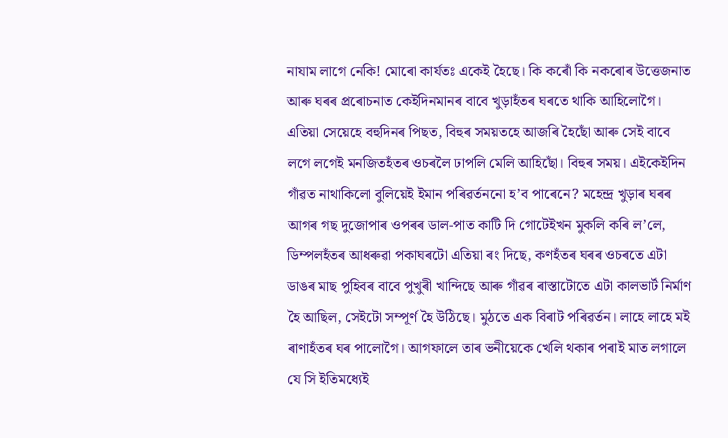নাযাম লাগে নেকি! মোৰো কাৰ্যতঃ একেই হৈছে। কি কৰোঁ কি নকৰোৰ উত্তেজনাত আৰু ঘৰৰ প্ৰৰোচনাত কেইদিনমানৰ বাবে খুড়াহঁতৰ ঘৰতে থাকি আহিলোগৈ। এতিয়া সেয়েহে বহুদিনৰ পিছত, বিহুৰ সময়তহে আজৰি হৈছোঁ আৰু সেই বাবে লগে লগেই মনজিতহঁতৰ ওচৰলৈ ঢাপলি মেলি আহিছোঁ। বিহুৰ সময়। এইকেইদিন গাঁৱত নাথাকিলো বুলিয়েই ইমান পৰিৱৰ্তননো হ’ব পাৰেনে? মহেন্দ্ৰ খুড়াৰ ঘৰৰ আগৰ গছ দুজোপাৰ ওপৰৰ ডাল-পাত কাটি দি গোটেইখন মুকলি কৰি ল’লে, ডিম্পলহঁতৰ আধৰুৱা পকাঘৰটো এতিয়া ৰং দিছে, কণহঁতৰ ঘৰৰ ওচৰতে এটা ডাঙৰ মাছ পুহিবৰ বাবে পুখুৰী খান্দিছে আৰু গাঁৱৰ ৰাস্তাটোতে এটা কালভাৰ্ট নিৰ্মাণ হৈ আছিল, সেইটো সম্পূৰ্ণ হৈ উঠিছে। মুঠতে এক বিৰাট পৰিৱৰ্তন। লাহে লাহে মই ৰাণাহঁতৰ ঘৰ পালোগৈ। আগফালে তাৰ ভনীয়েকে খেলি থকাৰ পৰাই মাত লগালে যে সি ইতিমধ্যেই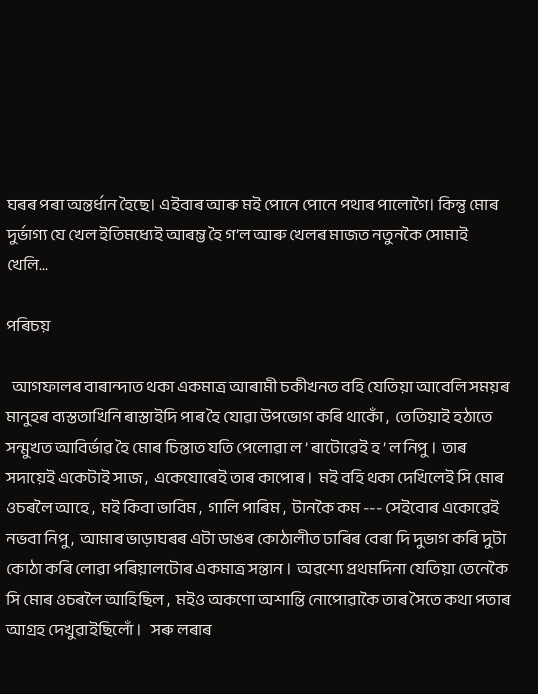ঘৰৰ পৰা অন্তৰ্ধান হৈছে। এইবাৰ আৰু মই পোনে পোনে পথাৰ পালোগৈ। কিন্তু মোৰ দুৰ্ভাগ্য যে খেল ইতিমধ্যেই আৰম্ভ হৈ গ’ল আৰু খেলৰ মাজত নতুনকৈ সোমাই খেলি...

পৰিচয়

  আগফালৰ বাৰান্দাত থকা একমাত্ৰ আৰামী চকীখনত বহি যেতিয়া আবেলি সময়ৰ মানুহৰ ব্যস্ততাখিনি ৰাস্তাইদি পাৰ হৈ যোৱা উপভোগ কৰি থাকোঁ ,  তেতিয়াই হঠাতে সন্মুখত আবিৰ্ভাৱ হৈ মোৰ চিন্তাত যতি পেলোৱা ল ’ ৰাটোৱেই হ ’ ল নিপু ।  তাৰ সদায়েই একেটাই সাজ ,  একেযোৰেই তাৰ কাপোৰ ।  মই বহি থকা দেখিলেই সি মোৰ ওচৰলৈ আহে ,  মই কিবা ভাবিম ,  গালি পাৰিম ,  টানকৈ কম --- সেইবোৰ একোৱেই নভবা নিপু ,  আমাৰ ভাড়াঘৰৰ এটা ডাঙৰ কোঠালীত ঢাৰিৰ বেৰা দি দুভাগ কৰি দুটা কোঠা কৰি লোৱা পৰিয়ালটোৰ একমাত্ৰ সন্তান ।  অৱশ্যে প্ৰথমদিনা যেতিয়া তেনেকৈ সি মোৰ ওচৰলৈ আহিছিল ,  মইও অকণো অশান্তি নোপোৱাকৈ তাৰ সৈতে কথা পতাৰ আগ্ৰহ দেখুৱাইছিলোঁ ।   সৰু লৰাৰ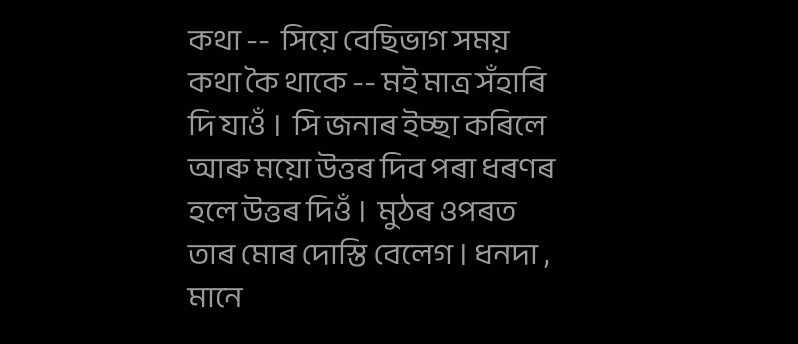কথা --  সিয়ে বেছিভাগ সময় কথা কৈ থাকে -- মই মাত্ৰ সঁহাৰি দি যাওঁ ।  সি জনাৰ ইচ্ছা কৰিলে আৰু ময়ো উত্তৰ দিব পৰা ধৰণৰ হলে উত্তৰ দিওঁ ।  মুঠৰ ওপৰত তাৰ মোৰ দোস্তি বেলেগ । ধনদা , মানে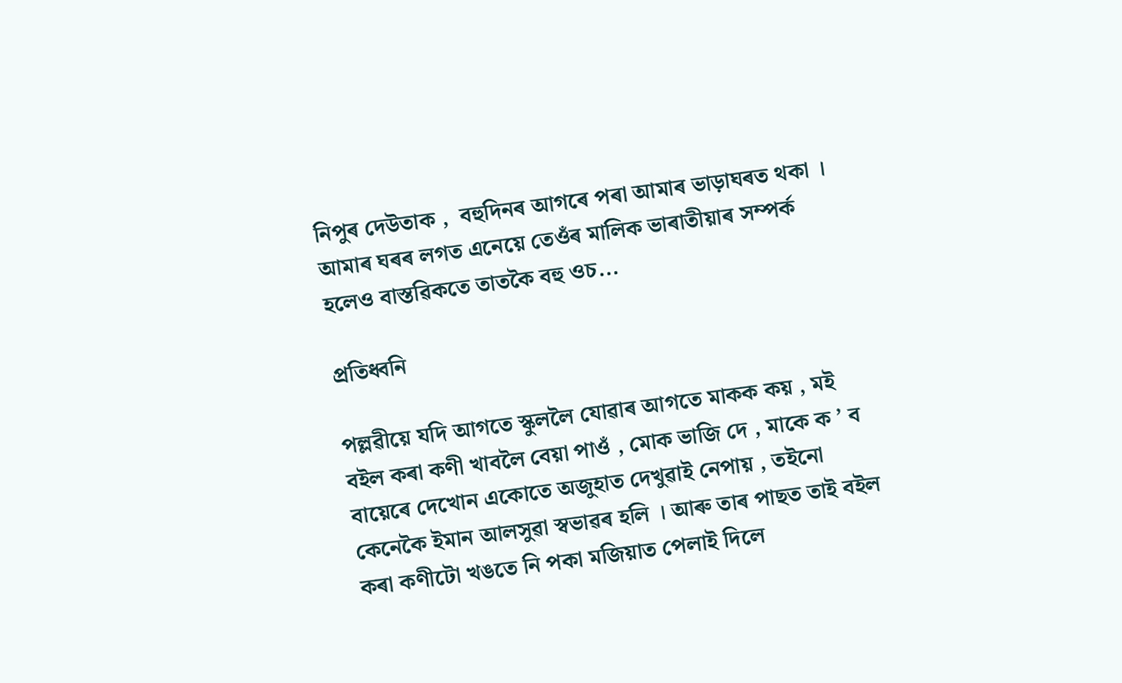নিপুৰ দেউতাক ,  বহুদিনৰ আগৰে পৰা আমাৰ ভাড়াঘৰত থকা ।  আমাৰ ঘৰৰ লগত এনেয়ে তেওঁৰ মালিক ভাৰাতীয়াৰ সম্পৰ্ক হলেও বাস্তৱিকতে তাতকৈ বহু ওচ...

প্ৰতিধ্বনি

পল্লৱীয়ে যদি আগতে স্কুললৈ যোৱাৰ আগতে মাকক কয় , মই বইল কৰা কণী খাবলৈ বেয়া পাওঁ , মোক ভাজি দে , মাকে ক ’ ব বায়েৰে দেখোন একোতে অজুহাত দেখুৱাই নেপায় , তইনো কেনেকৈ ইমান আলসুৱা স্বভাৱৰ হলি । আৰু তাৰ পাছত তাই বইল কৰা কণীটো খঙতে নি পকা মজিয়াত পেলাই দিলে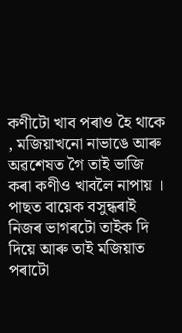কণীটো খাব পৰাও হৈ থাকে , মজিয়াখনো নাভাঙে আৰু অৱশেষত গৈ তাই ভাজি কৰা কণীও খাবলৈ নাপায় । পাছত বায়েক বসুন্ধৰাই নিজৰ ভাগৰটো তাইক দি দিয়ে আৰু তাই মজিয়াত পৰাটো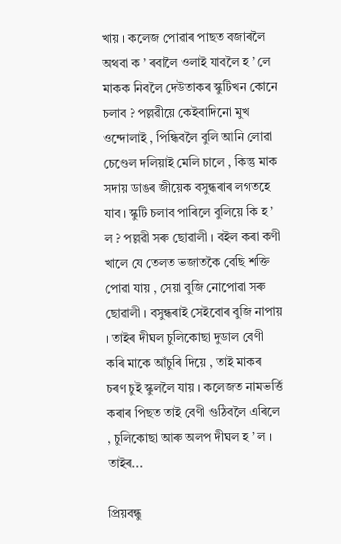খায় । কলেজ পোৱাৰ পাছত বজাৰলৈ অথবা ক ’ ৰবালৈ ওলাই যাবলৈ হ ’ লে মাকক নিবলৈ দেউতাকৰ স্কুটিখন কোনে চলাব ? পল্লৱীয়ে কেইবাদিনো মুখ ওন্দোলাই , পিন্ধিবলৈ বুলি আনি লোৱা চেণ্ডেল দলিয়াই মেলি চালে , কিন্তু মাক সদায় ডাঙৰ জীয়েক বসুন্ধৰাৰ লগতহে যাব । স্কুটি চলাব পাৰিলে বুলিয়ে কি হ ’ ল ? পল্লৱী সৰু ছোৱালী । বইল কৰা কণী খালে যে তেলত ভজাতকৈ বেছি শক্তি পোৱা যায় , সেয়া বুজি নোপোৱা সৰু ছোৱালী । বসুন্ধৰাই সেইবোৰ বুজি নাপায় । তাইৰ দীঘল চুলিকোছা দুডাল বেণী কৰি মাকে আঁচুৰি দিয়ে , তাই মাকৰ চৰণ চুই স্কুললৈ যায় । কলেজত নামভৰ্ত্তি কৰাৰ পিছত তাই বেণী গুঠিবলৈ এৰিলে , চুলিকোছা আৰু অলপ দীঘল হ ’ ল । তাইৰ...

প্ৰিয়বন্ধু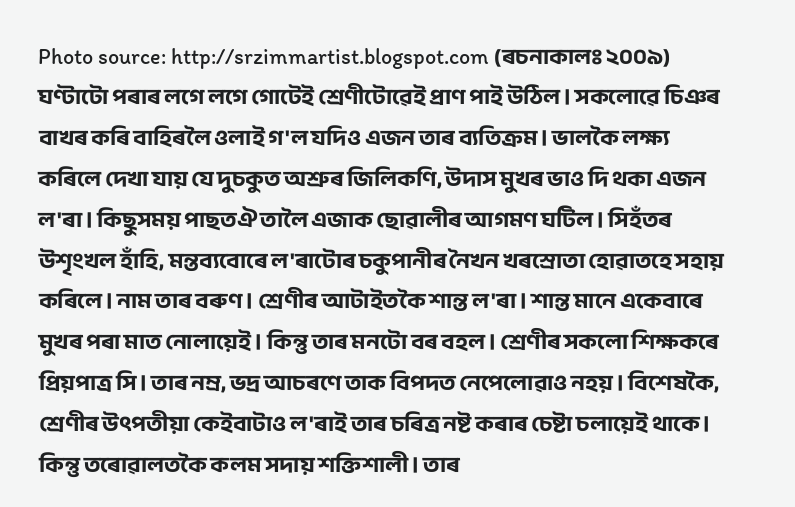Photo source: http://srzimmartist.blogspot.com (ৰচনাকালঃ ২০০৯) ঘণ্টাটো পৰাৰ লগে লগে গোটেই শ্ৰেণীটোৱেই প্ৰাণ পাই উঠিল। সকলোৱে চিঞৰ বাখৰ কৰি বাহিৰলৈ ওলাই গ'ল যদিও এজন তাৰ ব্যতিক্ৰম। ভালকৈ লক্ষ্য কৰিলে দেখা যায় যে দুচকুত অশ্ৰুৰ জিলিকণি, উদাস মুখৰ ভাও দি থকা এজন ল'ৰা। কিছুসময় পাছতঐ তালৈ এজাক ছোৱালীৰ আগমণ ঘটিল। সিহঁতৰ উশৃংখল হাঁহি, মন্তব্যবোৰে ল'ৰাটোৰ চকুপানীৰ নৈখন খৰস্ৰোতা হোৱাতহে সহায় কৰিলে। নাম তাৰ বৰুণ। শ্ৰেণীৰ আটাইতকৈ শান্ত ল'ৰা। শান্ত মানে একেবাৰে মুখৰ পৰা মাত নোলায়েই। কিন্তু তাৰ মনটো বৰ বহল। শ্ৰেণীৰ সকলো শিক্ষকৰে প্ৰিয়পাত্ৰ সি। তাৰ নম্ৰ, ভদ্ৰ আচৰণে তাক বিপদত নেপেলোৱাও নহয়। বিশেষকৈ, শ্ৰেণীৰ উৎপতীয়া কেইবাটাও ল'ৰাই তাৰ চৰিত্ৰ নষ্ট কৰাৰ চেষ্টা চলায়েই থাকে। কিন্তু তৰোৱালতকৈ কলম সদায় শক্তিশালী। তাৰ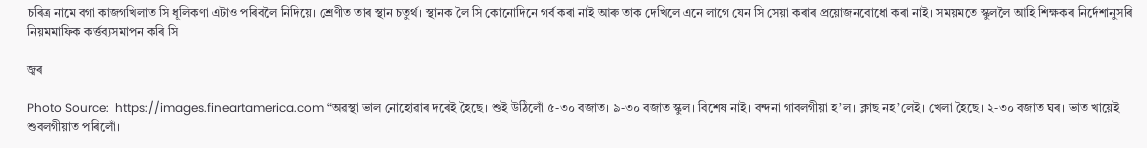চৰিত্ৰ নামে বগা কাজগখিলাত সি ধূলিকণা এটাও পৰিবলৈ নিদিয়ে। শ্ৰেণীত তাৰ স্থান চতুৰ্থ। স্থানক লৈ সি কোনোদিনে গৰ্ব কৰা নাই আৰু তাক দেখিলে এনে লাগে যেন সি সেয়া কৰাৰ প্ৰয়োজনবোধো কৰা নাই। সময়মতে স্কুললৈ আহি শিক্ষকৰ নিৰ্দেশানুসৰি নিয়মমাফিক কৰ্ত্তব্যসমাপন কৰি সি

জ্বৰ

Photo Source:  https://images.fineartamerica.com “অৱস্থা ভাল নোহোৱাৰ দৰেই হৈছে। শুই উঠিলোঁ ৫-৩০ বজাত। ৯-৩০ বজাত স্কুল। বিশেষ নাই। বন্দনা গাবলগীয়া হ’ল। ক্লাছ নহ’লেই। খেলা হৈছে। ২-৩০ বজাত ঘৰ। ভাত খায়েই শুবলগীয়াত পৰিলোঁ।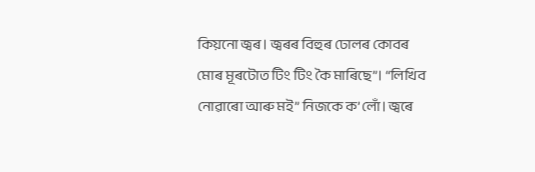কিয়নো জ্বৰ। জ্বৰৰ বিহুৰ ঢোলৰ কোবৰ মোৰ মূৰটোত টিং টিং কৈ মাৰিছে”। “লিখিব নোৱাৰো আৰু মই” নিজকে ক’লোঁ। জ্বৰে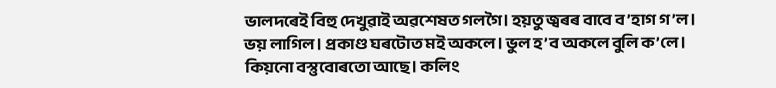ভালদৰেই বিহু দেখুৱাই অৱশেষত গলগৈ। হয়তু জ্বৰৰ বাবে ব’হাগ গ’ল। ভয় লাগিল। প্ৰকাণ্ড ঘৰটোত মই অকলে। ভুল হ’ব অকলে বুলি ক’লে। কিয়নো বস্তুবোৰতো আছে। কলিং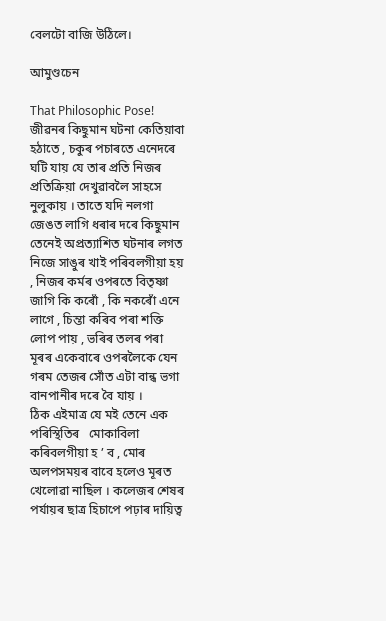বেলটো বাজি উঠিলে।

আমুণ্ডচেন

That Philosophic Pose!     জীৱনৰ কিছুমান ঘটনা কেতিয়াবা হঠাতে , চকুৰ পচাৰতে এনেদৰে ঘটি যায় যে তাৰ প্ৰতি নিজৰ প্ৰতিক্ৰিয়া দেখুৱাবলৈ সাহসে নুলুকায় । তাতে যদি নলগা জেঙত লাগি ধৰাৰ দৰে কিছুমান তেনেই অপ্ৰত্যাশিত ঘটনাৰ লগত নিজে সাঙুৰ খাই পৰিবলগীয়া হয় , নিজৰ কৰ্মৰ ওপৰতে বিতৃষ্ণা জাগি কি কৰোঁ , কি নকৰোঁ এনে লাগে , চিন্তা কৰিব পৰা শক্তি লোপ পায় , ভৰিৰ তলৰ পৰা মূৰৰ একেবাৰে ওপৰলৈকে যেন গৰম তেজৰ সোঁত এটা বান্ধ ভগা বানপানীৰ দৰে বৈ যায় ।        ঠিক এইমাত্ৰ যে মই তেনে এক পৰিস্থিতিৰ   মোকাবিলা কৰিবলগীয়া হ ’ ব , মোৰ অলপসময়ৰ বাবে হলেও মূৰত খেলোৱা নাছিল । কলেজৰ শেষৰ পৰ্যায়ৰ ছাত্ৰ হিচাপে পঢ়াৰ দায়িত্ব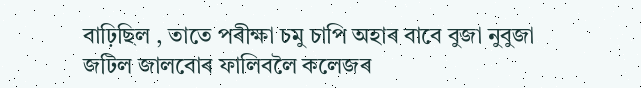বাঢ়িছিল , তাতে পৰীক্ষা চমু চাপি অহাৰ বাবে বুজা নুবুজা জটিল জালবোৰ ফালিবলৈ কলেজৰ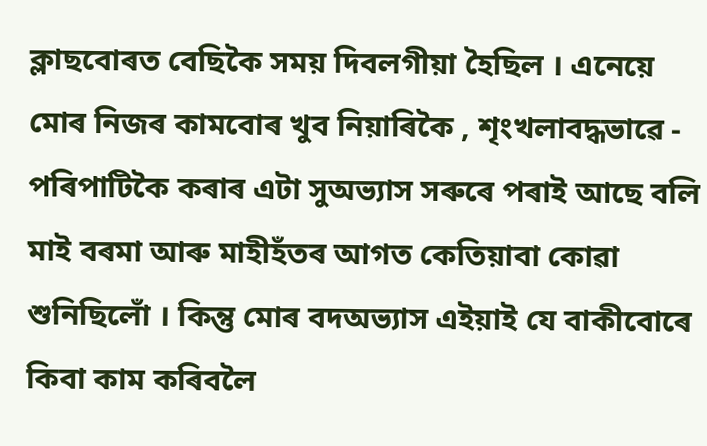ক্লাছবোৰত বেছিকৈ সময় দিবলগীয়া হৈছিল । এনেয়ে   মোৰ নিজৰ কামবোৰ খুব নিয়াৰিকৈ , শৃংখলাবদ্ধভাৱে - পৰিপাটিকৈ কৰাৰ এটা সুঅভ্যাস সৰুৰে পৰাই আছে বলি মাই বৰমা আৰু মাহীহঁতৰ আগত কেতিয়াবা কোৱা শুনিছিলোঁ । কিন্তু মোৰ বদঅভ্যাস এইয়াই যে বাকীবোৰে কিবা কাম কৰিবলৈ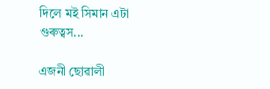দিলে মই সিমান এটা গুৰুত্বস...

এজনী ছোৱালী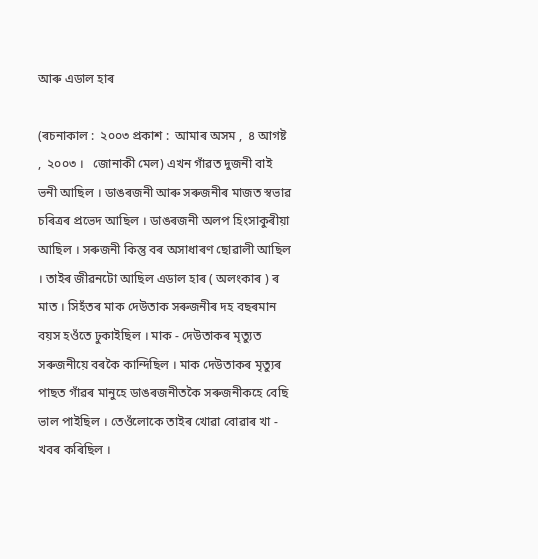আৰু এডাল হাৰ

(ৰচনাকাল :  ২০০৩ প্ৰকাশ :  আমাৰ অসম ,  ৪ আগষ্ট ,  ২০০৩ ।   জোনাকী মেল) এখন গাঁৱত দুজনী বাই ভনী আছিল । ডাঙৰজনী আৰু সৰুজনীৰ মাজত স্বভাৱ চৰিত্ৰৰ প্ৰভেদ আছিল । ডাঙৰজনী অলপ হিংসাকুৰীয়া আছিল । সৰুজনী কিন্তু বৰ অসাধাৰণ ছোৱালী আছিল । তাইৰ জীৱনটো আছিল এডাল হাৰ ( অলংকাৰ ) ৰ মাত । সিহঁতৰ মাক দেউতাক সৰুজনীৰ দহ বছৰমান বয়স হওঁতে ঢুকাইছিল । মাক - দেউতাকৰ মৃত্যুত সৰুজনীয়ে বৰকৈ কান্দিছিল । মাক দেউতাকৰ মৃত্যুৰ পাছত গাঁৱৰ মানুহে ডাঙৰজনীতকৈ সৰুজনীকহে বেছি ভাল পাইছিল । তেওঁলোকে তাইৰ খোৱা বোৱাৰ খা - খবৰ কৰিছিল ।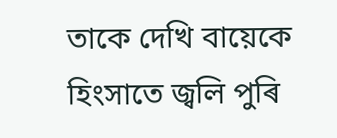তাকে দেখি বায়েকে হিংসাতে জ্বলি পুৰি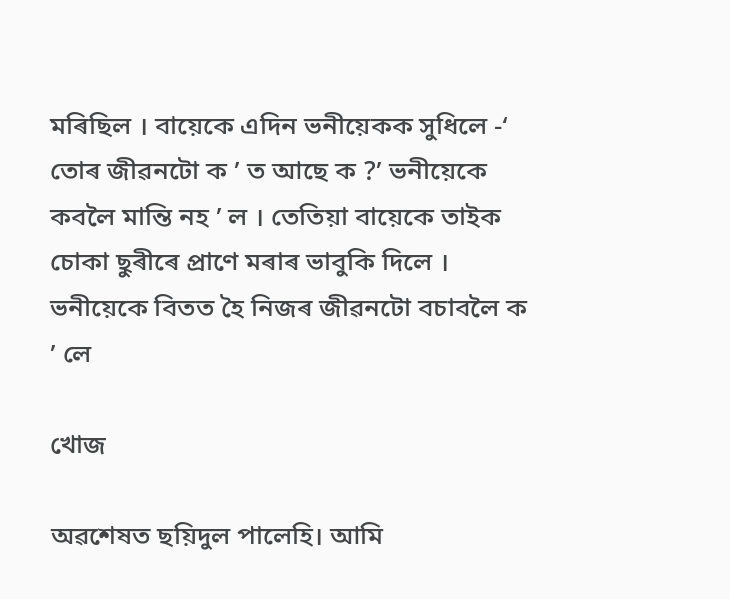মৰিছিল । বায়েকে এদিন ভনীয়েকক সুধিলে -‘ তোৰ জীৱনটো ক ’ ত আছে ক ?’ ভনীয়েকে কবলৈ মান্তি নহ ’ ল । তেতিয়া বায়েকে তাইক চোকা ছুৰীৰে প্ৰাণে মৰাৰ ভাবুকি দিলে । ভনীয়েকে বিতত হৈ নিজৰ জীৱনটো বচাবলৈ ক ’ লে

খোজ

অৱশেষত ছয়িদুল পালেহি। আমি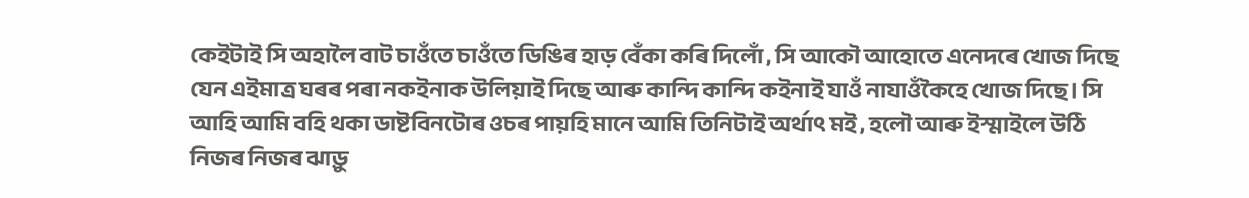কেইটাই সি অহালৈ বাট চাওঁতে চাওঁতে ডিঙিৰ হাড় বেঁকা কৰি দিলোঁ , সি আকৌ আহোতে এনেদৰে খোজ দিছে যেন এইমাত্ৰ ঘৰৰ পৰা নকইনাক উলিয়াই দিছে আৰু কান্দি কান্দি কইনাই যাওঁ নাযাওঁকৈহে খোজ দিছে। সি আহি আমি বহি থকা ডাষ্টবিনটোৰ ওচৰ পায়হি মানে আমি তিনিটাই অৰ্থাৎ মই , হলৌ আৰু ইস্মাইলে উঠি নিজৰ নিজৰ ঝাড়ু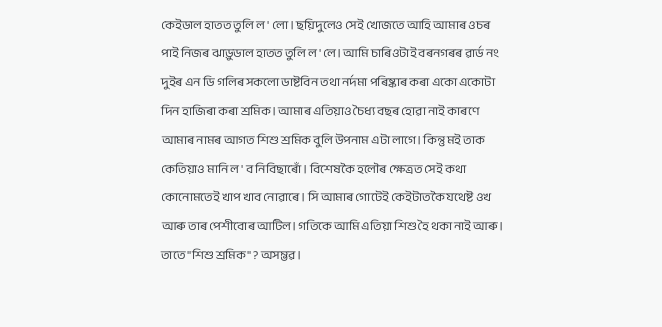কেইডাল হাতত তুলি ল ' লো। ছয়িদুলেও সেই খোজতে আহি আমাৰ ওচৰ পাই নিজৰ ঝাড়ুডাল হাতত তুলি ল ' লে। আমি চাৰিওটাই বৰনগৰৰ ৱাৰ্ড নং দুইৰ এন ডি গলিৰ সকলো ডাষ্টবিন তথা নৰ্দমা পৰিষ্কাৰ কৰা একো একোটা দিন হাজিৰা কৰা শ্ৰমিক। আমাৰ এতিয়াও চৈধ্য বছৰ হোৱা নাই কাৰণে আমাৰ নামৰ আগত শিশু শ্ৰমিক বুলি উপনাম এটা লাগে। কিন্তু মই তাক কেতিয়াও মানি ল ' ব নিবিছাৰোঁ। বিশেষকৈ হলৌৰ ক্ষেত্ৰত সেই কথা কোনোমতেই খাপ খাব নোৱাৰে। সি আমাৰ গোটেই কেইটাতকৈ যথেষ্ট ওখ আৰু তাৰ পেশীবোৰ আটিল। গতিকে আমি এতিয়া শিশু হৈ থকা নাই আৰু। তাতে "শিশু শ্ৰমিক" ? অসম্ভৱ।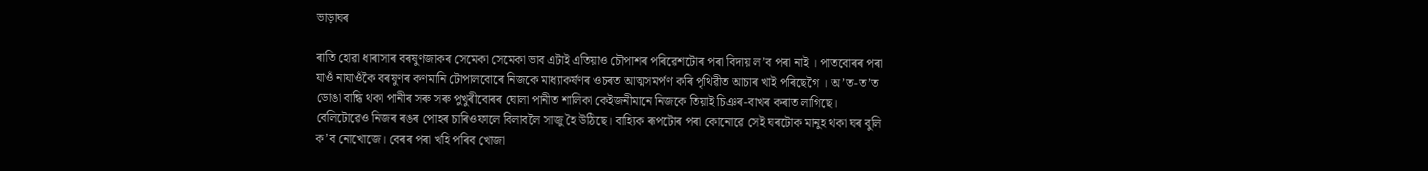ভাড়াঘৰ

ৰাতি হোৱা ধাৰাসাৰ বৰষুণজাকৰ সেমেকা সেমেকা ভাব এটাই এতিয়াও চৌপাশৰ পৰিৱেশটোৰ পৰা বিদায় ল’ব পৰা নাই । পাতবোৰৰ পৰা যাওঁ নাযাওঁকৈ বৰষুণৰ কণমানি টোপালবোৰে নিজকে মাধ্যাকৰ্ষণৰ ওচৰত আত্মসমৰ্পণ কৰি পৃথিৱীত আচাৰ খাই পৰিছেগৈ । অ’ত-ত’ত ডোঙা বান্ধি থকা পানীৰ সৰু সৰু পুখুৰীবোৰৰ ঘোলা পানীত শালিকা কেইজনীমানে নিজকে তিয়াই চিঞৰ-বাখৰ কৰাত লাগিছে। বেলিটোৱেও নিজৰ ৰঙৰ পোহৰ চাৰিওফালে বিলাবলৈ সাজু হৈ উঠিছে। বাহ্যিক ৰূপটোৰ পৰা কোনোৱে সেই ঘৰটোক মানুহ থকা ঘৰ বুলি ক’ব নোখোজে। বেৰৰ পৰা খহি পৰিব খোজা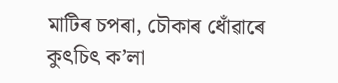মাটিৰ চপৰা, চৌকাৰ ধোঁৱাৰে কুৎচিৎ ক’লা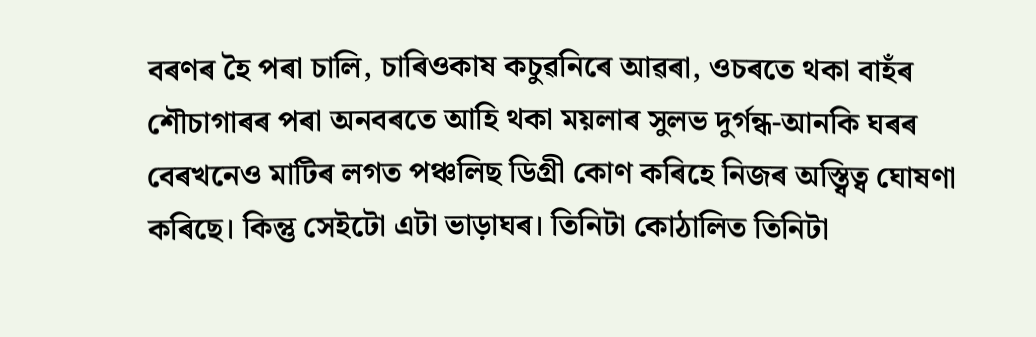বৰণৰ হৈ পৰা চালি, চাৰিওকাষ কচুৱনিৰে আৱৰা, ওচৰতে থকা বাহঁৰ শৌচাগাৰৰ পৰা অনবৰতে আহি থকা ময়লাৰ সুলভ দুৰ্গন্ধ-আনকি ঘৰৰ বেৰখনেও মাটিৰ লগত পঞ্চলিছ ডিগ্ৰী কোণ কৰিহে নিজৰ অস্ত্বিত্ব ঘোষণা কৰিছে। কিন্তু সেইটো এটা ভাড়াঘৰ। তিনিটা কোঠালিত তিনিটা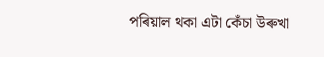পৰিয়াল থকা এটা কেঁচা উৰুখা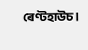ৰেণ্টহাউচ।